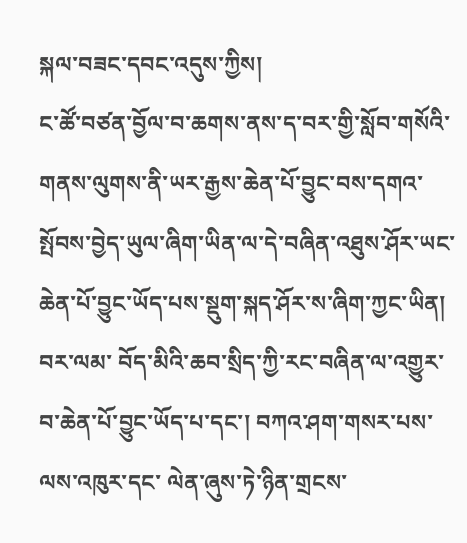སྐལ་བཟང་དབང་འདུས་ཀྱིས།
ང་ཚོ་བཙན་བྱོལ་བ་ཆགས་ནས་ད་བར་གྱི་སློབ་གསོའི་གནས་ལུགས་ནི་ཡར་རྒྱས་ཆེན་པོ་བྱུང་བས་དགའ་སྤོབས་བྱེད་ཡུལ་ཞིག་ཡིན་ལ་དེ་བཞིན་འཐུས་ཤོར་ཡང་ཆེན་པོ་བྱུང་ཡོད་པས་སྡུག་སྐད་ཤོར་ས་ཞིག་ཀྱང་ཡིན། བར་ལམ་ བོད་མིའི་ཆབ་སྲིད་ཀྱི་རང་བཞིན་ལ་འགྱུར་བ་ཆེན་པོ་བྱུང་ཡོད་པ་དང་། བཀའ་ཤག་གསར་པས་ལས་འཁུར་དང་ ལེན་ཞུས་ཏེ་ཉིན་གྲངས་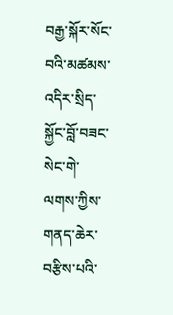བརྒྱ་སྐོར་སོང་བའི་མཚམས་འདིར་སྲིད་སྐྱོང་བློ་བཟང་སེང་གེ་ལགས་ཀྱིས་གནད་ཆེར་བརྩིས་པའི་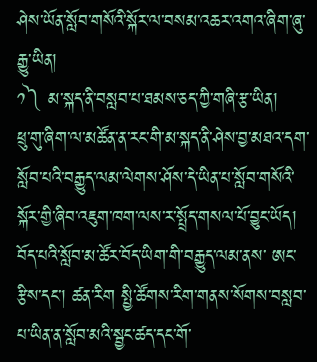ཤེས་ཡོན་སློབ་གསོའི་སྐོར་ལ་བསམ་འཆར་འགའ་ཞིག་ཞུ་རྒྱུ་ཡིན།
༡༽ མ་སྐད་ནི་བསླབ་པ་ཐམས་ཅད་ཀྱི་གཞི་རྩ་ཡིན།
ཕྲུ་གུ་ཞིག་ལ་མཚོན་ན་རང་གི་མ་སྐད་ནི་ཤེས་བྱ་མཐའ་དག་སློབ་པའི་བརྒྱུད་ལམ་ལེགས་ཤོས་དེ་ཡིན་པ་སློབ་གསོའི་སྐོར་གྱི་ཞིབ་འཇུག་ཁག་ལས་ར་སྤྲོད་གསལ་པོ་བྱུང་ཡོད། བོད་པའི་སློབ་མ་ཚོར་བོད་ཡིག་གི་བརྒྱུད་ལམ་ནས་ ཨང་རྩིས་དང་། ཚན་རིག སྤྱི་ཚོགས་རིག་གནས་སོགས་བསླབ་པ་ཡིན་ན་སློབ་མའི་སྦྱང་ཚད་དང་གོ་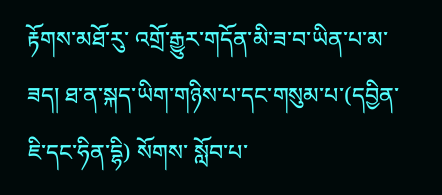རྟོགས་མཐོ་རུ་ འགྲོ་རྒྱུར་གདོན་མི་ཟ་བ་ཡིན་པ་མ་ཟད། ཐ་ན་སྐད་ཡིག་གཉིས་པ་དང་གསུམ་པ་(དབྱིན་ཇི་དང་ཧིན་དྷི) སོགས་ སློབ་པ་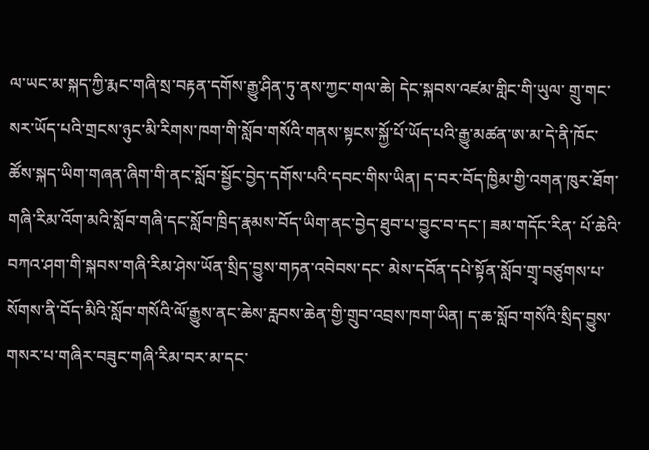ལ་ཡང་མ་སྐད་ཀྱི་རྨང་གཞི་སྲ་བརྟན་དགོས་རྒྱུ་ཤིན་ཏུ་ནས་ཀྱང་གལ་ཆེ། དེང་སྐབས་འཛམ་གླིང་གི་ཡུལ་ གྲུ་གང་སར་ཡོད་པའི་གྲངས་ཉུང་མི་རིགས་ཁག་གི་སློབ་གསོའི་གནས་སྟངས་སྐྱོ་པོ་ཡོད་པའི་རྒྱུ་མཚན་ཨ་མ་དེ་ནི་ཁོང་ཚོས་སྐད་ཡིག་གཞན་ཞིག་གི་ནང་སློབ་སྦྱོང་བྱེད་དགོས་པའི་དབང་གིས་ཡིན། ད་བར་བོད་ཁྱིམ་གྱི་འགན་ཁུར་ཐོག་གཞི་རིམ་འོག་མའི་སློབ་གཞི་དང་སློབ་ཁྲིད་རྣམས་བོད་ཡིག་ནང་བྱེད་ཐུབ་པ་བྱུང་བ་དང་། ཟམ་གདོང་རིན་ པོ་ཆེའི་བཀའ་ཤག་གི་སྐབས་གཞི་རིམ་ཤེས་ཡོན་སྲིད་བྱུས་གཏན་འབེབས་དང་ མེས་དབོན་དཔེ་སྟོན་སློབ་གྲྭ་བཙུགས་པ་སོགས་ནི་བོད་མིའི་སློབ་གསོའི་ལོ་རྒྱུས་ནང་ཆེས་རླབས་ཆེན་གྱི་གྲུབ་འབྲས་ཁག་ཡིན། ད་ཆ་སློབ་གསོའི་སྲིད་བྱུས་གསར་པ་གཞིར་བཟུང་གཞི་རིམ་བར་མ་དང་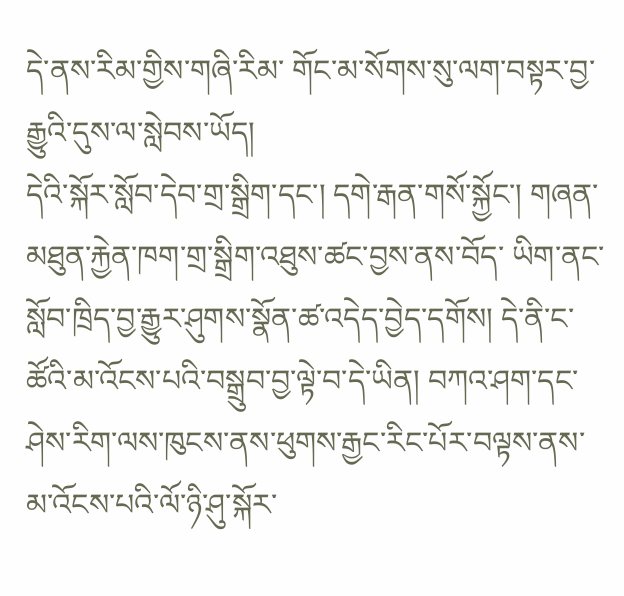དེ་ནས་རིམ་གྱིས་གཞི་རིམ་ གོང་མ་སོགས་སུ་ལག་བསྟར་བྱ་རྒྱུའི་དུས་ལ་སླེབས་ཡོད།
དེའི་སྐོར་སློབ་དེབ་གྲ་སྒྲིག་དང་། དགེ་རྒན་གསོ་སྐྱོང་། གཞན་མཐུན་རྐྱེན་ཁག་གྲ་སྒྲིག་འཐུས་ཚང་བྱས་ནས་བོད་ ཡིག་ནང་སློབ་ཁྲིད་བྱ་རྒྱུར་ཤུགས་སྣོན་ཚ་འདེད་བྱེད་དགོས། དེ་ནི་ང་ཚོའི་མ་འོངས་པའི་བསྒྲུབ་བྱ་ལྟེ་བ་དེ་ཡིན། བཀའ་ཤག་དང་ཤེས་རིག་ལས་ཁུངས་ནས་ཕུགས་རྒྱང་རིང་པོར་བལྟས་ནས་མ་འོངས་པའི་ལོ་ཉི་ཤུ་སྐོར་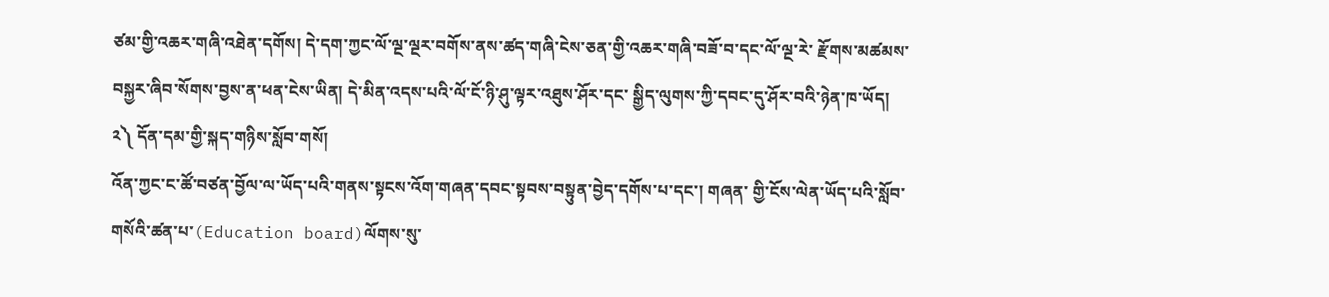ཙམ་གྱི་འཆར་གཞི་འཐེན་དགོས། དེ་དག་ཀྱང་ལོ་ལྔ་ལྔར་བགོས་ནས་ཚད་གཞི་ངེས་ཅན་གྱི་འཆར་གཞི་བཟོ་བ་དང་ལོ་ལྔ་རེ་ རྫོགས་མཚམས་བསྐྱར་ཞིབ་སོགས་བྱས་ན་ཕན་ངེས་ཡིན། དེ་མིན་འདས་པའི་ལོ་ངོ་ཉི་ཤུ་ལྟར་འཐུས་ཤོར་དང་ སྒྱིད་ལུགས་ཀྱི་དབང་དུ་ཤོར་བའི་ཉེན་ཁ་ཡོད།
༢༽ དོན་དམ་གྱི་སྐད་གཉིས་སློབ་གསོ།
འོན་ཀྱང་ང་ཚོ་བཙན་བྱོལ་ལ་ཡོད་པའི་གནས་སྟངས་འོག་གཞན་དབང་སྟབས་བསྟུན་བྱེད་དགོས་པ་དང་། གཞན་ གྱི་ངོས་ལེན་ཡོད་པའི་སློབ་གསོའི་ཚན་པ་(Education board)ལོགས་སུ་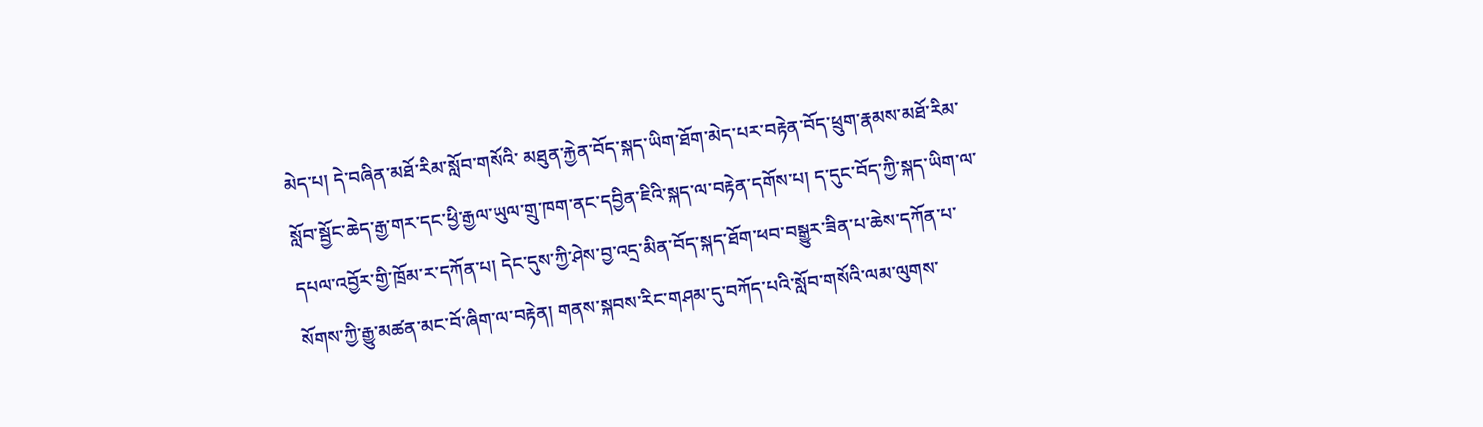མེད་པ། དེ་བཞིན་མཐོ་རིམ་སློབ་གསོའི་ མཐུན་རྐྱེན་བོད་སྐད་ཡིག་ཐོག་མེད་པར་བརྟེན་བོད་ཕྲུག་རྣམས་མཐོ་རིམ་སློབ་སྦྱོང་ཆེད་རྒྱ་གར་དང་ཕྱི་རྒྱལ་ཡུལ་གྲུ་ཁག་ནང་དབྱིན་ཇིའི་སྐད་ལ་བརྟེན་དགོས་པ། ད་དུང་བོད་ཀྱི་སྐད་ཡིག་ལ་དཔལ་འབྱོར་གྱི་ཁྲོམ་ར་དཀོན་པ། དེང་དུས་ཀྱི་ཤེས་བྱ་འདྲ་མིན་བོད་སྐད་ཐོག་ཕབ་བསྒྱུར་ཟིན་པ་ཆེས་དཀོན་པ་སོགས་ཀྱི་རྒྱུ་མཚན་མང་བོ་ཞིག་ལ་བརྟེན། གནས་སྐབས་རིང་གཤམ་དུ་བཀོད་པའི་སློབ་གསོའི་ལམ་ལུགས་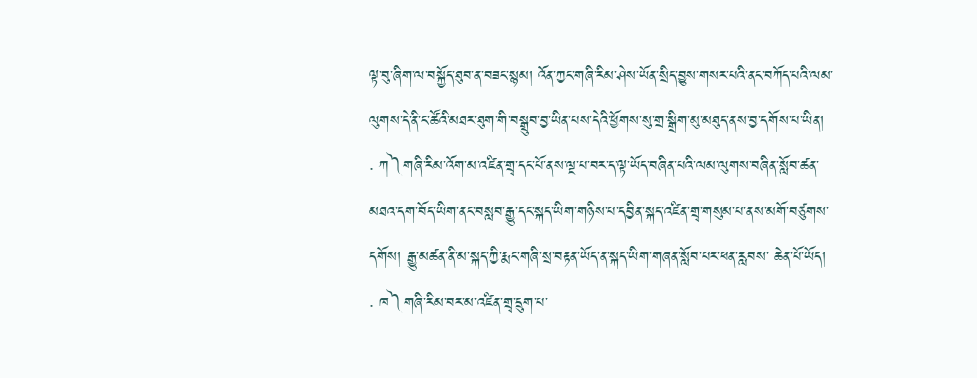ལྟ་བུ་ཞིག་ལ་བསྐྱོད་ཐུབ་ན་བཟང་སྙམ། འོན་ཀྱང་གཞི་རིམ་ཤེས་ཡོན་སྲིད་བྱུས་གསར་པའི་ནང་བཀོད་པའི་ལམ་ལུགས་དེ་ནི་ང་ཚོའི་མཐར་ཐུག་གི་བསྒྲུབ་བྱ་ཡིན་པས་དེའི་ཕྱོགས་སུ་གྲ་སྒྲིག་མུ་མཐུད་ནས་བྱ་དགོས་པ་ཡིན།
· ཀ༽གཞི་རིམ་འོག་མ་འཛིན་གྲྭ་དང་པོ་ནས་ལྔ་པ་བར་ད་ལྟ་ཡོད་བཞིན་པའི་ལམ་ལུགས་བཞིན་སློབ་ཚན་མཐའ་དག་བོད་ཡིག་ནང་བསླབ་རྒྱུ་དང་སྐད་ཡིག་གཉིས་པ་དབྱིན་སྐད་འཛིན་གྲྭ་གསུམ་པ་ནས་མགོ་བཙུགས་དགོས། རྒྱུ་མཚན་ནི་མ་སྐད་ཀྱི་རྨང་གཞི་སྲ་བརྟན་ཡོད་ན་སྐད་ཡིག་གཞན་སློབ་པར་ཕན་རླབས་ ཆེན་པོ་ཡོད།
· ཁ༽གཞི་རིམ་བར་མ་འཛིན་གྲྭ་དྲུག་པ་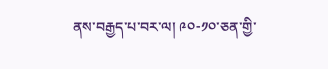ནས་བརྒྱད་པ་བར་ལ། ༩༠-༡༠་ཅན་གྱི་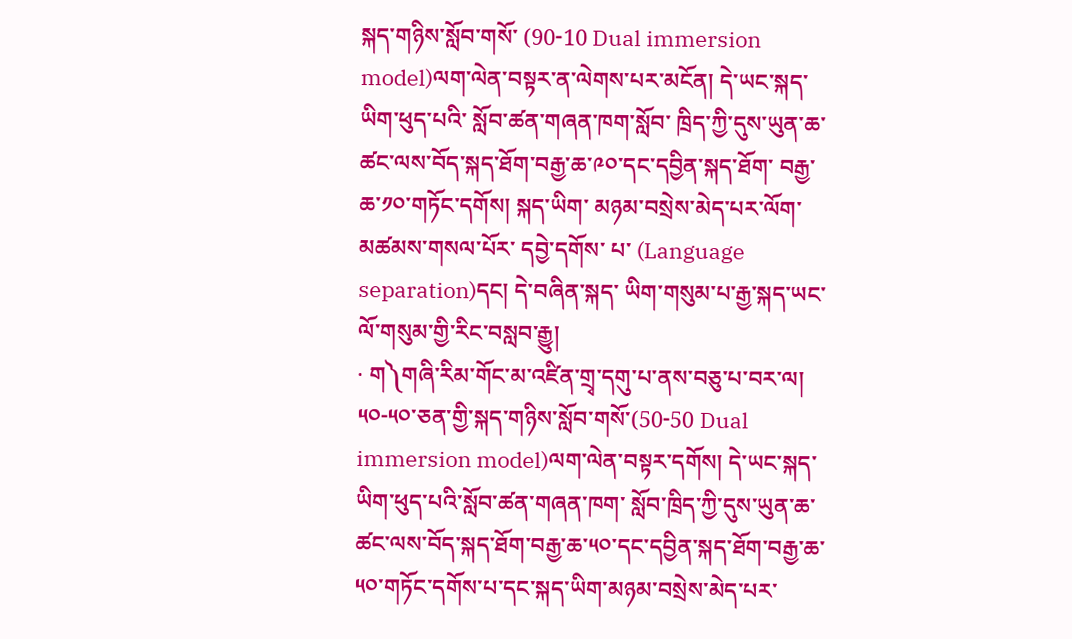སྐད་གཉིས་སློབ་གསོ་ (90-10 Dual immersion model)ལག་ལེན་བསྟར་ན་ལེགས་པར་མངོན། དེ་ཡང་སྐད་ཡིག་ཕུད་པའི་ སློབ་ཚན་གཞན་ཁག་སློབ་ ཁྲིད་ཀྱི་དུས་ཡུན་ཆ་ཚང་ལས་བོད་སྐད་ཐོག་བརྒྱ་ཆ་༩༠་དང་དབྱིན་སྐད་ཐོག་ བརྒྱ་ཆ་༡༠་གཏོང་དགོས། སྐད་ཡིག་ མཉམ་བསྲེས་མེད་པར་ལོག་མཚམས་གསལ་པོར་ དབྱེ་དགོས་ པ་ (Language separation)དང། དེ་བཞིན་སྐད་ ཡིག་གསུམ་པ་རྒྱ་སྐད་ཡང་ལོ་གསུམ་གྱི་རིང་བསླབ་རྒྱུ།
· ག༽གཞི་རིམ་གོང་མ་འཛིན་གྲྭ་དགུ་པ་ནས་བཅུ་པ་བར་ལ། ༥༠-༥༠་ཅན་གྱི་སྐད་གཉིས་སློབ་གསོ་(50-50 Dual immersion model)ལག་ལེན་བསྟར་དགོས། དེ་ཡང་སྐད་ཡིག་ཕུད་པའི་སློབ་ཚན་གཞན་ཁག་ སློབ་ཁྲིད་ཀྱི་དུས་ཡུན་ཆ་ཚང་ལས་བོད་སྐད་ཐོག་བརྒྱ་ཆ་༥༠་དང་དབྱིན་སྐད་ཐོག་བརྒྱ་ཆ་༥༠་གཏོང་དགོས་པ་དང་སྐད་ཡིག་མཉམ་བསྲེས་མེད་པར་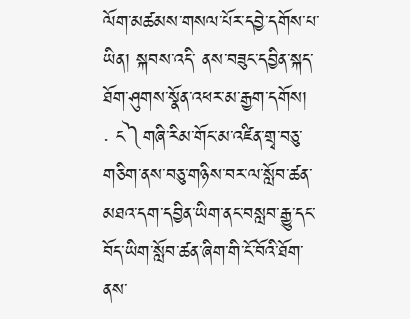ལོག་མཚམས་གསལ་པོར་དབྱེ་དགོས་པ་ཡིན། སྐབས་འདི་ ནས་བཟུང་དབྱིན་སྐད་ཐོག་ཤུགས་སྣོན་འཕར་མ་རྒྱག་དགོས།
· ང༽གཞི་རིམ་གོང་མ་འཛིན་གྲྭ་བཅུ་གཅིག་ནས་བཅུ་གཉིས་བར་ལ་སློབ་ཚན་མཐའ་དག་དབྱིན་ཡིག་ནང་བསླབ་རྒྱུ་དང་བོད་ཡིག་སློབ་ཚན་ཞིག་གི་ངོ་བོའི་ཐོག་ནས་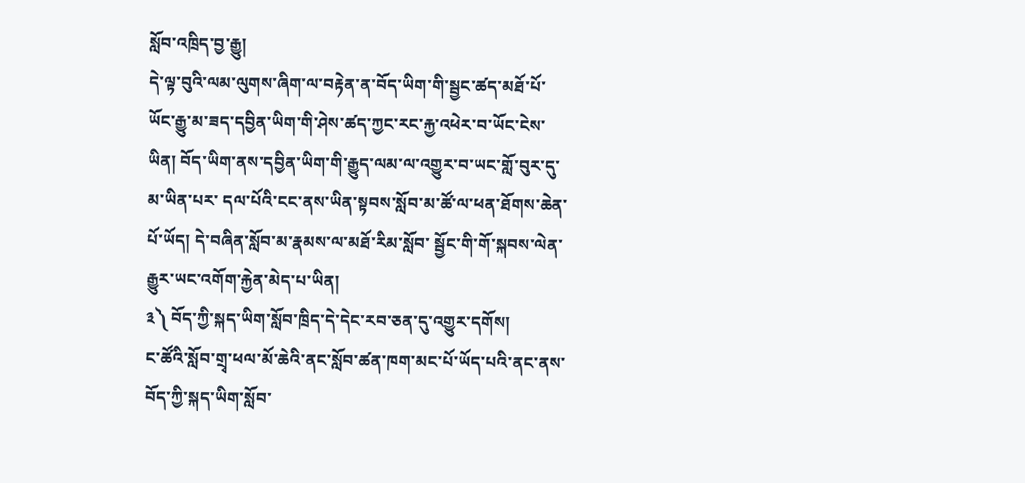སློབ་འཁྲིད་བྱ་རྒྱུ།
དེ་ལྟ་བུའི་ལམ་ལུགས་ཞིག་ལ་བརྟེན་ན་བོད་ཡིག་གི་སྦྱང་ཚད་མཐོ་པོ་ཡོང་རྒྱུ་མ་ཟད་དབྱིན་ཡིག་གི་ཤེས་ཚད་ཀྱང་རང་རྐྱ་འཕེར་བ་ཡོང་ངེས་ཡིན། བོད་ཡིག་ནས་དབྱིན་ཡིག་གི་རྒྱུད་ལམ་ལ་འགྱུར་བ་ཡང་གློ་བུར་དུ་མ་ཡིན་པར་ དལ་པོའི་ངང་ནས་ཡིན་སྟབས་སློབ་མ་ཚོ་ལ་ཕན་ཐོགས་ཆེན་པོ་ཡོད། དེ་བཞིན་སློབ་མ་རྣམས་ལ་མཐོ་རིམ་སློབ་ སྦྱོང་གི་གོ་སྐབས་ལེན་རྒྱུར་ཡང་འགོག་རྐྱེན་མེད་པ་ཡིན།
༣༽ བོད་ཀྱི་སྐད་ཡིག་སློབ་ཁྲིད་དེ་དེང་རབ་ཅན་དུ་འགྱུར་དགོས།
ང་ཚོའི་སློབ་གྲྭ་ཕལ་མོ་ཆེའི་ནང་སློབ་ཚན་ཁག་མང་པོ་ཡོད་པའི་ནང་ནས་བོད་ཀྱི་སྐད་ཡིག་སློབ་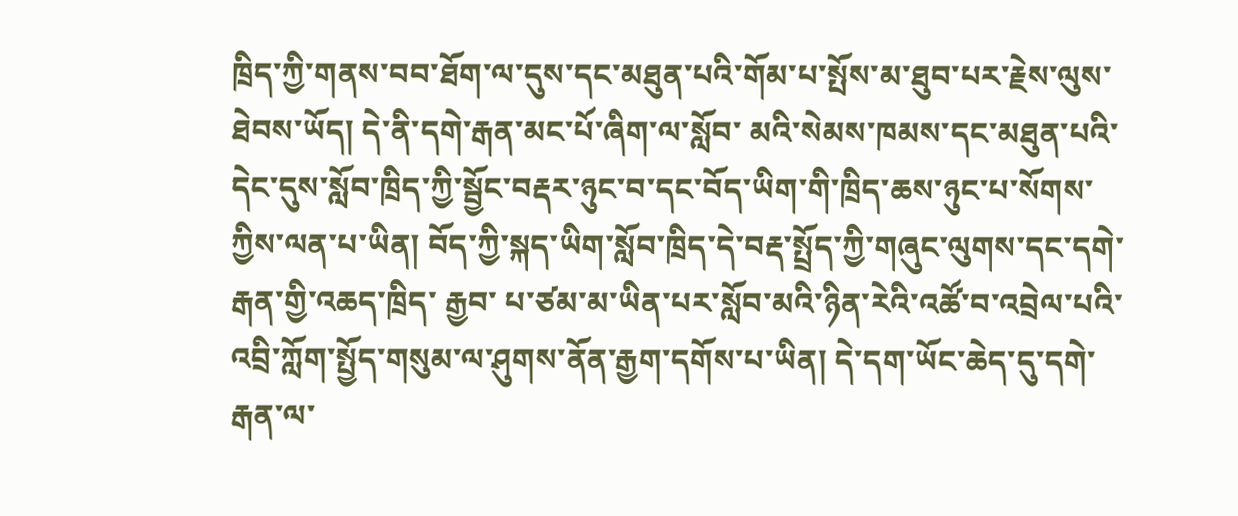ཁྲིད་ཀྱི་གནས་བབ་ཐོག་ལ་དུས་དང་མཐུན་པའི་གོམ་པ་སྤོས་མ་ཐུབ་པར་རྗེས་ལུས་ཐེབས་ཡོད། དེ་ནི་དགེ་རྒན་མང་པོ་ཞིག་ལ་སློབ་ མའི་སེམས་ཁམས་དང་མཐུན་པའི་དེང་དུས་སློབ་ཁྲིད་ཀྱི་སྦྱོང་བརྡར་ཉུང་བ་དང་བོད་ཡིག་གི་ཁྲིད་ཆས་ཉུང་པ་སོགས་ཀྱིས་ལན་པ་ཡིན། བོད་ཀྱི་སྐད་ཡིག་སློབ་ཁྲིད་དེ་བརྡ་སྤྲོད་ཀྱི་གཞུང་ལུགས་དང་དགེ་རྒན་གྱི་འཆད་ཁྲིད་ རྒྱབ་ པ་ཙམ་མ་ཡིན་པར་སློབ་མའི་ཉིན་རེའི་འཚོ་བ་འབྲེལ་པའི་འབྲི་ཀློག་སྤྱོད་གསུམ་ལ་ཤུགས་ནོན་རྒྱག་དགོས་པ་ཡིན། དེ་དག་ཡོང་ཆེད་དུ་དགེ་རྒན་ལ་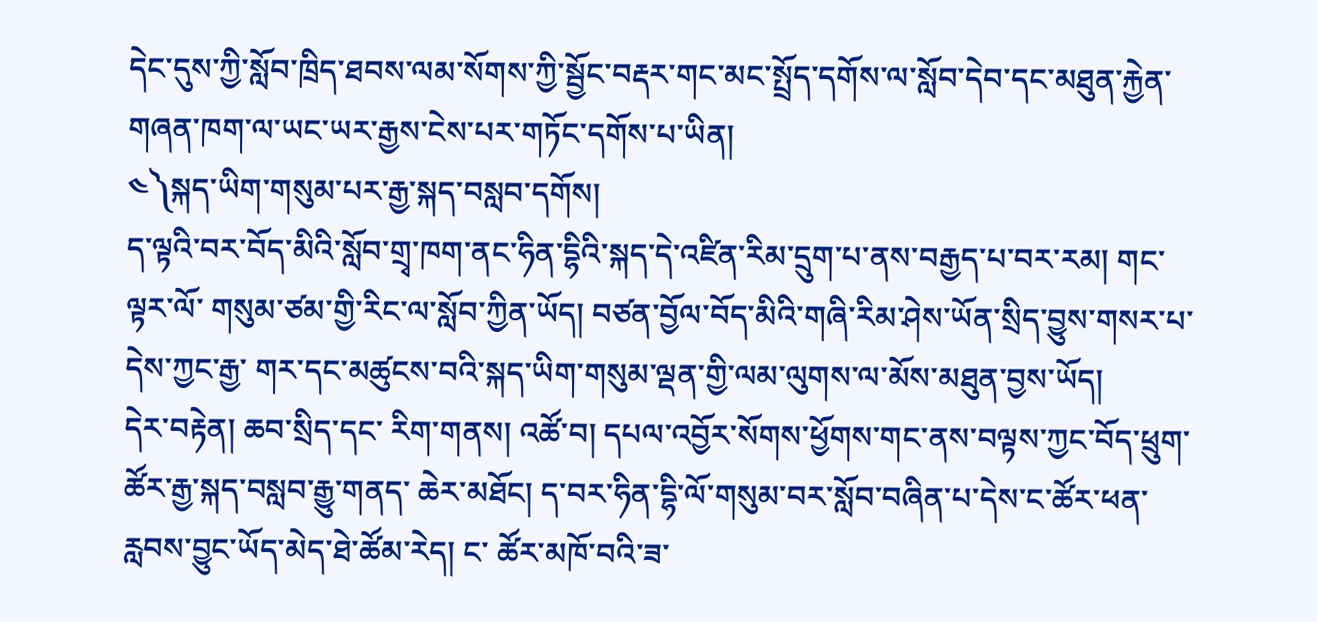དེང་དུས་ཀྱི་སློབ་ཁྲིད་ཐབས་ལམ་སོགས་ཀྱི་སྦྱོང་བརྡར་གང་མང་སྤྲོད་དགོས་ལ་སློབ་དེབ་དང་མཐུན་རྐྱེན་གཞན་ཁག་ལ་ཡང་ཡར་རྒྱས་ངེས་པར་གཏོང་དགོས་པ་ཡིན།
༤༽སྐད་ཡིག་གསུམ་པར་རྒྱ་སྐད་བསླབ་དགོས།
ད་ལྟའི་བར་བོད་མིའི་སློབ་གྲྭ་ཁག་ནང་ཧིན་དྷིའི་སྐད་དེ་འཛིན་རིམ་དྲུག་པ་ནས་བརྒྱད་པ་བར་རམ། གང་ལྟར་ལོ་ གསུམ་ཙམ་གྱི་རིང་ལ་སློབ་ཀྱིན་ཡོད། བཙན་བྱོལ་བོད་མིའི་གཞི་རིམ་ཤེས་ཡོན་སྲིད་བྱུས་གསར་པ་དེས་ཀྱང་རྒྱ་ གར་དང་མཚུངས་བའི་སྐད་ཡིག་གསུམ་ལྡན་གྱི་ལམ་ལུགས་ལ་མོས་མཐུན་བྱས་ཡོད།
དེར་བརྟེན། ཆབ་སྲིད་དང་ རིག་གནས། འཚོ་བ། དཔལ་འབྱོར་སོགས་ཕྱོགས་གང་ནས་བལྟས་ཀྱང་བོད་ཕྲུག་ཚོར་རྒྱ་སྐད་བསླབ་རྒྱུ་གནད་ ཆེར་མཐོང། ད་བར་ཧིན་དྷི་ལོ་གསུམ་བར་སློབ་བཞིན་པ་དེས་ང་ཚོར་ཕན་རླབས་བྱུང་ཡོད་མེད་ཐེ་ཚོམ་རེད། ང་ ཚོར་མཁོ་བའི་ཟ་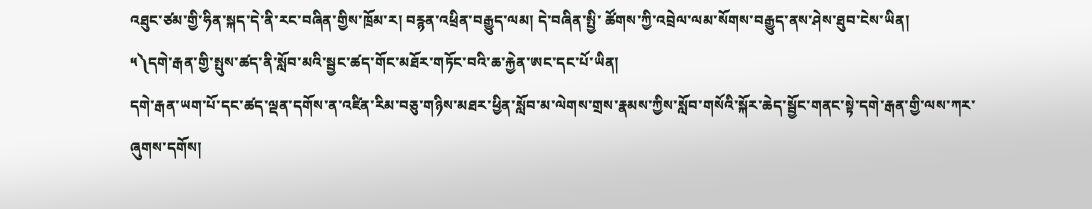འཐུང་ཙམ་གྱི་ཧིན་སྐད་དེ་ནི་རང་བཞིན་གྱིས་ཁྲོམ་ར། བརྙན་འཕྲིན་བརྒྱུད་ལམ། དེ་བཞིན་སྤྱི་ ཚོགས་ཀྱི་འབྲེལ་ལམ་སོགས་བརྒྱུད་ནས་ཤེས་ཐུབ་ངེས་ཡིན།
༥༽དགེ་རྒན་གྱི་སྤུས་ཚད་ནི་སློབ་མའི་སྦྱང་ཚད་གོང་མཐོར་གཏོང་བའི་ཆ་རྐྱེན་ཨང་དང་པོ་ཡིན།
དགེ་རྒན་ཡག་པོ་དང་ཚད་ལྡན་དགོས་ན་འཛིན་རིམ་བཅུ་གཉིས་མཐར་ཕྱིན་སློབ་མ་ལེགས་གྲས་རྣམས་ཀྱིས་སློབ་གསོའི་སྐོར་ཆེད་སྦྱོང་གནང་སྟེ་དགེ་རྒན་གྱི་ལས་ཀར་ཞུགས་དགོས།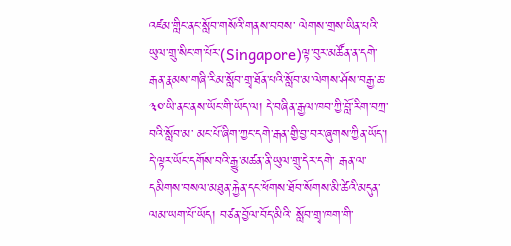འཛམ་གླིང་ནང་སློབ་གསོའི་གནས་བབས་ ལེགས་གྲས་ཡིན་པའི་ཡུལ་གྲུ་སིང་ག་པོར་(Singapore)ལྟ་བུར་མཚོན་ན་དགེ་རྒན་རྣམས་གཞི་རིམ་སློབ་གྲྭ་ཐོན་པའི་སློབ་མ་ལེགས་ཤོས་བརྒྱ་ཆ་༣༠་ཡི་ནང་ནས་ཡོང་གི་ཡོད་ལ། དེ་བཞིན་རྒྱལ་ཁབ་ཀྱི་བློ་རིག་བཀྲ་བའི་སློབ་མ་ མང་པོ་ཞིག་ཀྱང་དགེ་རྒན་གྱི་བྱ་བར་ཞུགས་ཀྱིན་ཡོད་། དེ་ལྟར་ཡོང་དགོས་བའི་རྒྱུ་མཚན་ནི་ཡུལ་གྲུ་དེར་དགེ་ རྒན་ལ་དམིགས་བསལ་མཐུན་རྐྱེན་དང་ཕོགས་ཐོབ་སོགས་མི་ཚེའི་མདུན་ལམ་ཡག་པོ་ཡོད། བཙན་བྱོལ་བོད་མིའི་ སློབ་གྲྭ་ཁག་གི་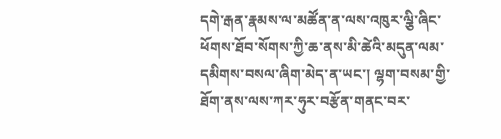དགེ་རྒན་རྣམས་ལ་མཚོན་ན་ལས་འཁུར་ལྕི་ཞིང་ཕོགས་ཐོབ་སོགས་ཀྱི་ཆ་ནས་མི་ཚེའི་མདུན་ལམ་དམིགས་བསལ་ཞིག་མེད་ན་ཡང་། ལྷག་བསམ་གྱི་ཐོག་ནས་ལས་ཀར་ཧུར་བརྩོན་གནང་བར་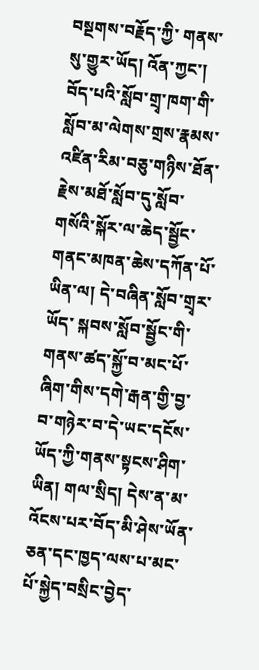བསྔགས་བརྗོད་ཀྱི་ གནས་སུ་གྱུར་ཡོད། འོན་ཀྱང་། བོད་པའི་སློབ་གྲྭ་ཁག་གི་སློབ་མ་ལེགས་གྲས་རྣམས་འཛིན་རིམ་བཅུ་གཉིས་ཐོན་ རྗེས་མཐོ་སློབ་དུ་སློབ་གསོའི་སྐོར་ལ་ཆེད་སྦྱོང་གནང་མཁན་ཆེས་དཀོན་པོ་ཡིན་ལ། དེ་བཞིན་སློབ་གྲྭར་ཡོད་ སྐབས་སློབ་སྦྱོང་གི་གནས་ཚད་སྐྱོ་བ་མང་པོ་ཞིག་གིས་དགེ་རྒན་གྱི་བྱ་བ་གཉེར་བ་དེ་ཡང་དངོས་ཡོད་ཀྱི་གནས་སྟངས་ཤིག་ཡིན། གལ་སྲིད། དེས་ན་མ་འོངས་པར་བོད་མི་ཤེས་ཡོན་ཅན་དང་ཁྱད་ལས་པ་མང་པོ་སྐྱེད་བསྲིང་བྱེད་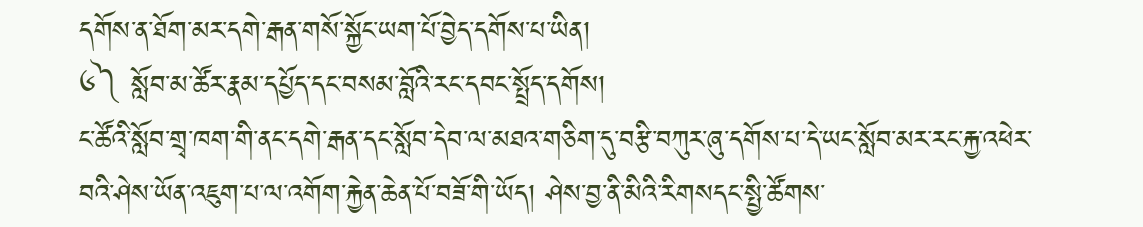དགོས་ན་ཐོག་མར་དགེ་རྒན་གསོ་སྐྱོང་ཡག་པོ་བྱེད་དགོས་པ་ཡིན།
༦༽ སློབ་མ་ཚོར་རྣམ་དཔྱོད་དང་བསམ་བློའི་རང་དབང་སྤྲོད་དགོས།
ང་ཚོའི་སློབ་གྲྭ་ཁག་གི་ནང་དགེ་རྒན་དང་སློབ་དེབ་ལ་མཐའ་གཅིག་དུ་བརྩི་བཀུར་ཞུ་དགོས་པ་དེ་ཡང་སློབ་མར་རང་རྐྱ་འཕེར་བའི་ཤེས་ཡོན་འཇུག་པ་ལ་འགོག་རྐྱེན་ཆེན་པོ་བཟོ་གི་ཡོད། ཤེས་བྱ་ནི་མིའི་རིགསདང་སྤྱི་ཚོགས་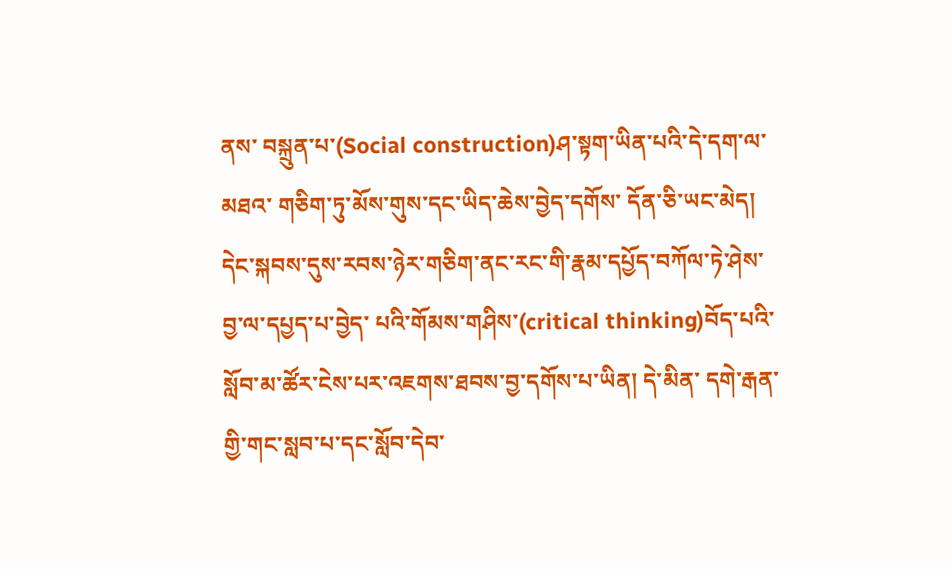ནས་ བསྐྲུན་པ་(Social construction)ཤ་སྟག་ཡིན་པའི་དེ་དག་ལ་མཐའ་ གཅིག་ཏུ་མོས་གུས་དང་ཡིད་ཆེས་བྱེད་དགོས་ དོན་ཅི་ཡང་མེད། དེང་སྐབས་དུས་རབས་ཉེར་གཅིག་ནང་རང་གི་རྣམ་དཔྱོད་བཀོལ་ཏེ་ཤེས་བྱ་ལ་དཔྱད་པ་བྱེད་ པའི་གོམས་གཤིས་(critical thinking)བོད་པའི་སློབ་མ་ཚོར་ངེས་པར་འཇགས་ཐབས་བྱ་དགོས་པ་ཡིན། དེ་མིན་ དགེ་རྒན་གྱི་གང་སླབ་པ་དང་སློབ་དེབ་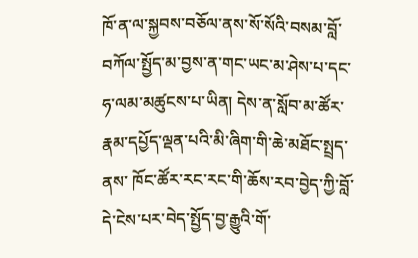ཁོ་ན་ལ་སྐྱབས་བཅོལ་ནས་སོ་སོའི་བསམ་བློ་བཀོལ་སྤྱོད་མ་བྱས་ན་གང་ཡང་མ་ཤེས་པ་དང་ཧ་ལམ་མཚུངས་པ་ཡིན། དེས་ན་སློབ་མ་ཚོར་རྣམ་དཔྱོད་ལྡན་པའི་མི་ཞིག་གི་ཆེ་མཐོང་སྤྲད་ནས་ ཁོང་ཚོར་རང་རང་གི་ཆོས་རབ་བྱེད་ཀྱི་བློ་དེ་ངེས་པར་བེད་སྤྱོད་བྱ་རྒྱུའི་གོ་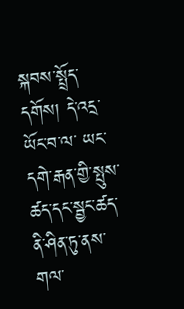སྐབས་སྤྲོད་དགོས། དེ་འདྲ་ཡོང་བ་ལ་ ཡང་དགེ་རྒན་གྱི་སྤུས་ཚད་དང་སྦྱང་ཚད་ནི་ཤིན་ཏུ་ནས་གལ་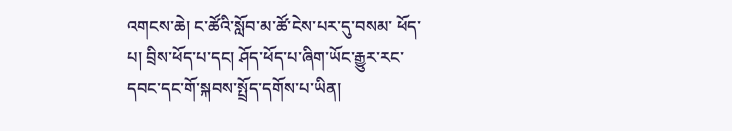འགངས་ཆེ། ང་ཚོའི་སློབ་མ་ཚོ་ངེས་པར་དུ་བསམ་ ཕོད་པ། བྲིས་ཕོད་པ་དང། ཤོད་ཕོད་པ་ཞིག་ཡོང་རྒྱུར་རང་དབང་དང་གོ་སྐབས་སྤྲོད་དགོས་པ་ཡིན།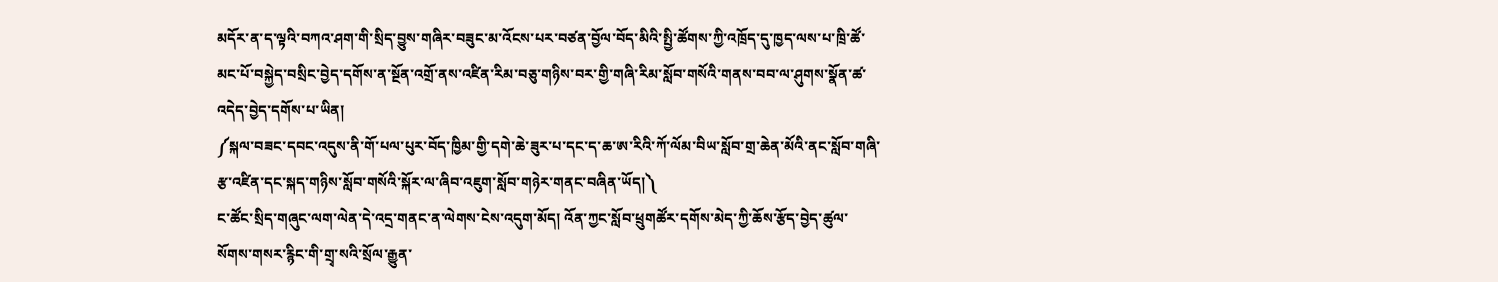མདོར་ན་ད་ལྟའི་བཀའ་ཤག་གི་སྲིད་བྱུས་གཞིར་བཟུང་མ་འོངས་པར་བཙན་བྱོལ་བོད་མིའི་སྤྱི་ཚོགས་ཀྱི་འཁྲོད་དུ་ཁྱད་ལས་པ་ཁྲི་ཚོ་མང་པོ་བསྐྱེད་བསྲིང་བྱེད་དགོས་ན་སྔོན་འགྲོ་ནས་འཛིན་རིམ་བཅུ་གཉིས་བར་གྱི་གཞི་རིམ་སློབ་གསོའི་གནས་བབ་ལ་ཤུགས་སྣོན་ཚ་འདེད་བྱེད་དགོས་པ་ཡིན།
༼སྐལ་བཟང་དབང་འདུས་ནི་གོ་པལ་པུར་བོད་ཁྱིམ་གྱི་དགེ་ཆེ་ཟུར་པ་དང་ད་ཆ་ཨ་རིའི་ཀོ་ལོམ་བིཡ་སློབ་གྲ་ཆེན་མོའི་ནང་སློབ་གཞི་རྩ་འཛིན་དང་སྐད་གཉིས་སློབ་གསོའི་སྐོར་ལ་ཞིབ་འཇུག་སློབ་གཉེར་གནང་བཞིན་ཡོད།༽
ང་ཚོང་སྲིད་གཞུང་ལག་ལེན་དེ་འདྲ་གནང་ན་ལེགས་ངེས་འདུག་མོད། འོན་ཀྱང་སློབ་ཕྲུགཚོར་དགོས་མེད་ཀྱི་ཆོས་རྩོད་བྱེད་ཚུལ་སོགས་གསར་རྙིང་གི་གྲྭ་སའི་སྲོལ་རྒྱུན་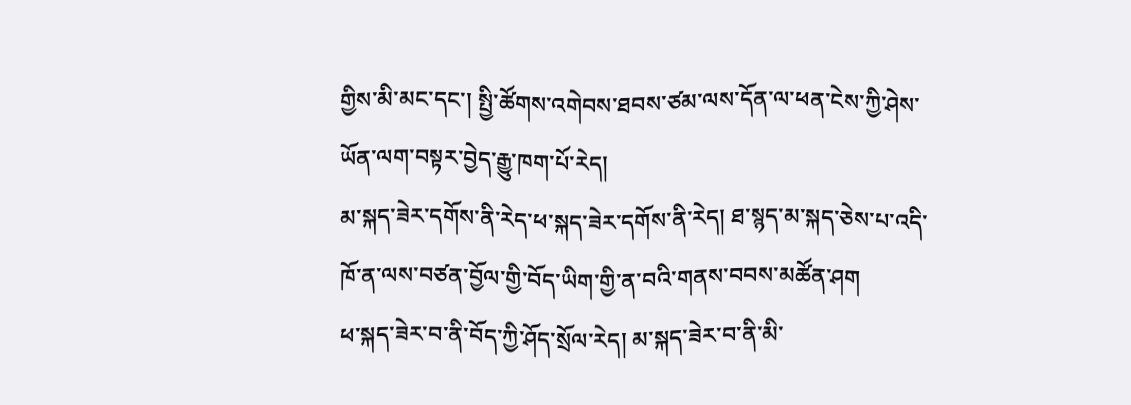གྱིས་མི་མང་དང་། སྤྱི་ཚོགས་འགེབས་ཐབས་ཙམ་ལས་དོན་ལ་ཕན་ངེས་ཀྱི་ཤེས་ཡོན་ལག་བསྟར་བྱེད་རྒྱུ་ཁག་པོ་རེད།
མ་སྐད་ཟེར་དགོས་ནི་རེད་ཕ་སྐད་ཟེར་དགོས་ནི་རེད། ཐ་སྙད་མ་སྐད་ཅེས་པ་འདི་ཁོ་ན་ལས་བཙན་བྱོལ་གྱི་བོད་ཡིག་གྱི་ན་བའི་གནས་བབས་མཚོན་ཤག
ཕ་སྐད་ཟེར་བ་ནི་བོད་ཀྱི་ཤོད་སྲོལ་རེད། མ་སྐད་ཟེར་བ་ནི་མི་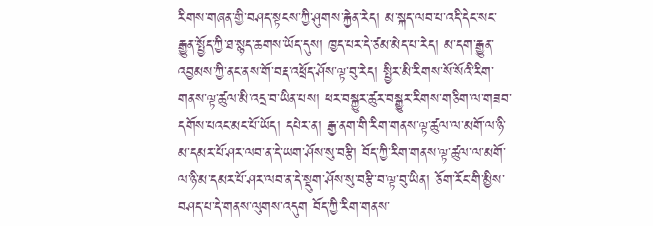རིགས་གཞན་གྱི་བཤད་སྟངས་ཀྱི་ཤུགས་རྐྱེན་རེད། མ་སྐད་ལབ་པ་འདི་དེང་སང་རྒྱུན་སྤྱོད་ཀྱི་ཐ་སྙད་ཆགས་ཡོད་དུས། ཁྱད་པར་དེ་ཙམ་མེད་པ་རེད། མ་དག་རྒྱུན་འབྱམས་ཀྱི་ནང་ནས་གོ་བརྡ་འཕྲོད་ཤོས་ལྟ་བུ་རེད། སྤྱིར་མི་རིགས་སོ་སོའི་རིག་གནས་ལྟ་ཚུལ་མི་འདྲ་བ་ཡིན་པས། ཕར་བསྐྱུར་ཚུར་བསྒྱུར་རིགས་གཅིག་ལ་གཟབ་དགོས་པའང་མང་པོ་ཡོད། དཔེར་ན། རྒྱ་ནག་གི་རིག་གནས་ལྟ་ཚུལ་ལ་མགོ་ལ་ཉི་མ་དམར་པོ་ཤར་ལབ་ན་དེ་ཡག་ཤོས་སུ་བརྩི། བོད་ཀྱི་རིག་གནས་ལྟ་ཚུལ་ལ་མགོ་ལ་ཉི་མ་དམར་པོ་ཤར་ལབ་ན་དེ་སྡུག་ཤོས་སུ་བརྩི་བ་ལྟ་བུ་ཡིན། ཅོག་རོང་གི་མྱིས་བཤད་པ་དེ་གནས་ལུགས་འདུག བོད་ཀྱི་རིག་གནས་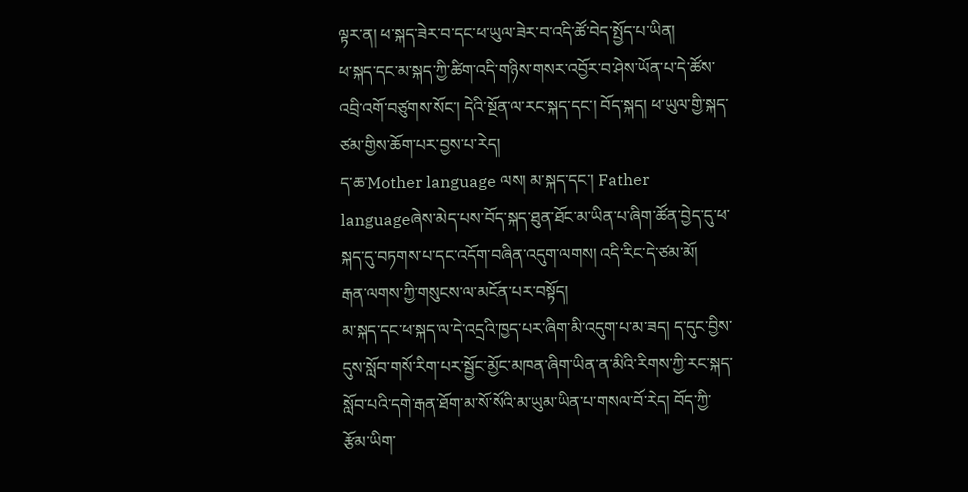ལྟར་ན། ཕ་སྐད་ཟེར་བ་དང་ཕ་ཡུལ་ཟེར་བ་འདི་ཚོ་བེད་སྤྱོད་པ་ཡིན།
ཕ་སྐད་དང་མ་སྐད་ཀྱི་ཚིག་འདི་གཉིས་གསར་འབྱོར་བ་ཤེས་ཡོན་པ་དེ་ཚོས་འབྲི་འགོ་བཙུགས་སོང་། དེའི་སྔོན་ལ་རང་སྐད་དང་། བོད་སྐད། ཕ་ཡུལ་གྱི་སྐད་ཙམ་གྱིས་ཆོག་པར་བྱས་པ་རེད།
ད་ཆ་Mother language ལས། མ་སྐད་དང་། Father languageཞེས་མེད་པས་བོད་སྐད་ཐུན་ཐོང་མ་ཡིན་པ་ཞིག་ཚོན་བྱེད་དུ་ཕ་སྐད་དུ་བཏགས་པ་དང་འདོག་བཞིན་འདུག་ལགས། འདི་རིང་དེ་ཙམ་མོ།
རྒན་ལགས་ཀྱི་གསུངས་ལ་མངོན་པར་བསྟོད།
མ་སྐད་དང་ཕ་སྐད་ལ་དེ་འདྲའི་ཁྱད་པར་ཞིག་མི་འདུག་པ་མ་ཟད། ད་དུང་བྱིས་དུས་སློབ་གསོ་རིག་པར་སྦྱོང་མྱོང་མཁན་ཞིག་ཡིན་ན་མིའི་རིགས་ཀྱི་རང་སྐད་སློབ་པའི་དགེ་རྒན་ཐོག་མ་སོ་སོའི་མ་ཡུམ་ཡིན་པ་གསལ་བོ་རེད། བོད་ཀྱི་རྩོམ་ཡིག་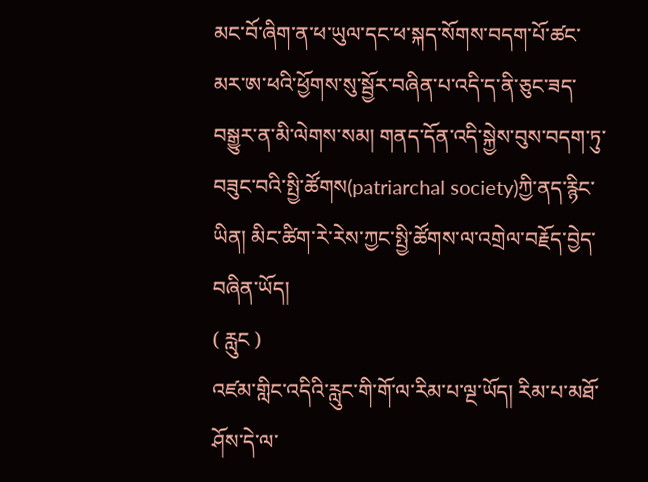མང་བོ་ཞིག་ན་ཕ་ཡུལ་དང་ཕ་སྐད་སོགས་བདག་པོ་ཚང་མར་ཨ་ཕའི་ཕྱོགས་སུ་སྦྱོར་བཞིན་པ་འདི་ད་ནི་ཅུང་ཟད་བསྒྱུར་ན་མི་ལེགས་སམ། གནད་དོན་འདི་སྐྱེས་བུས་བདག་ཏུ་བཟུང་བའི་སྤྱི་ཚོགས(patriarchal society)ཀྱི་ནད་རྙིང་ཡིན། མིང་ཚིག་རེ་རེས་ཀྱང་སྤྱི་ཚོགས་ལ་འགྲེལ་བརྗོད་བྱེད་བཞིན་ཡོད།
( རླུང )
འཛམ་གླིང་འདིའི་རླུང་གི་གོ་ལ་རིམ་པ་ལྔ་ཡོད། རིམ་པ་མཐོ་ཤོས་དེ་ལ་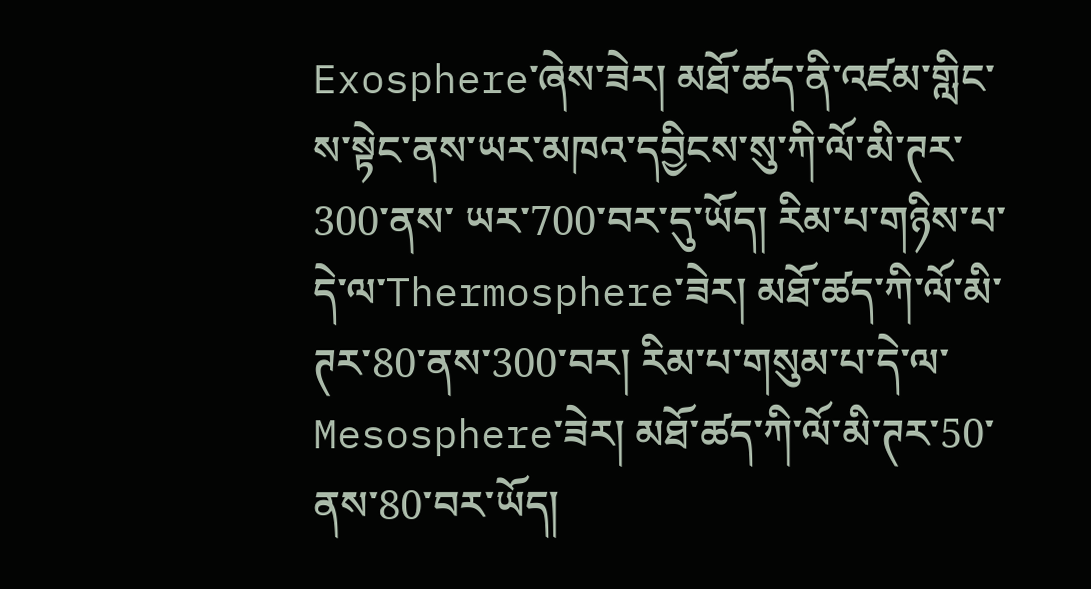Exosphere་ཞེས་ཟེར། མཐོ་ཚད་ནི་འཛམ་གླིང་ས་སྟེང་ནས་ཡར་མཁའ་དབྱིངས་སུ་ཀི་ལོ་མི་ཊར་300་ནས་ ཡར་700་བར་དུ་ཡོད། རིམ་པ་གཉིས་པ་དེ་ལ་Thermosphere་ཟེར། མཐོ་ཚད་ཀི་ལོ་མི་ཊར་80་ནས་300་བར། རིམ་པ་གསུམ་པ་དེ་ལ་Mesosphere་ཟེར། མཐོ་ཚད་ཀི་ལོ་མི་ཊར་50་ནས་80་བར་ཡོད།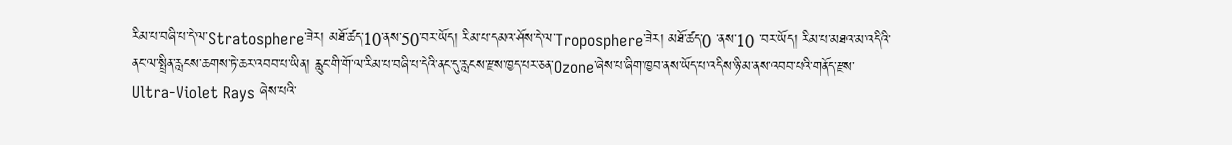རིམ་པ་བཞི་པ་དེ་ལ་Stratosphere་ཟེར། མཐོ་ཚད་10་ནས་50་བར་ཡོད། རིམ་པ་དམའ་ཤོས་དེ་ལ་Troposphere་ཟེར། མཐོ་ཚད་0 ་ནས་10 ་བར་ཡོད། རིམ་པ་མཐའ་མ་འདིའི་ནང་ལ་སྤྲིན་རླངས་ཆགས་ཏེ་ཆར་འབབ་པ་ཡིན། རླུང་གི་གོ་ལ་རིམ་པ་བཞི་པ་དེའི་ནང་དུ་རླངས་རྫས་ཁྱད་པར་ཅན་Ozone་ཞེས་པ་ཞིག་ཁྱབ་ནས་ཡོད་པ་འདིས་ཉི་མ་ནས་འབབ་པའི་གནོད་རྫས་Ultra-Violet Rays ཞེས་པའི་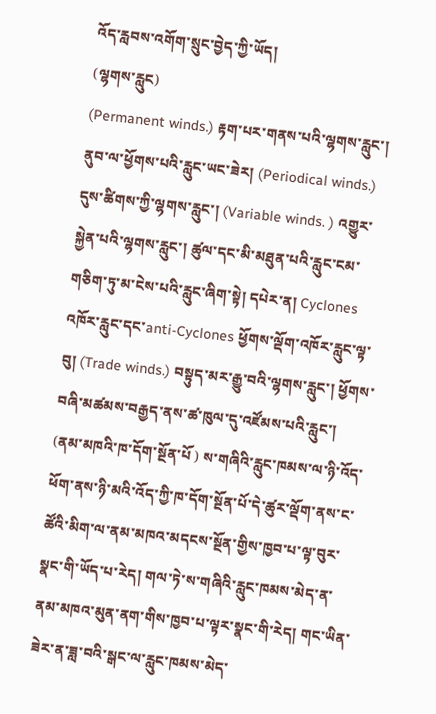འོད་རླབས་འགོག་སྲུང་བྱེད་ཀྱི་ཡོད།
(ལྷགས་རླུང)
(Permanent winds.) རྟག་པར་གནས་པའི་ལྷགས་རླུང་། ནུབ་ལ་ཕྱོགས་པའི་རླུང་ཡང་ཟེར། (Periodical winds.) དུས་ཚིགས་ཀྱི་ལྷགས་རླུང་། (Variable winds. ) འགྱུར་སྐྱེན་པའི་ལྷགས་རླུང་། ཚུལ་དང་མི་མཐུན་པའི་རླུང་ངམ་གཅིག་ཏུ་མ་ངེས་པའི་རླུང་ཞིག་སྟེ། དཔེར་ན། Cyclones འཁོར་རླུང་དང་anti-Cyclones ཕྱོགས་ལྡོག་འཁོར་རླུང་ལྟ་བུ། (Trade winds.) བསྟུད་མར་རྒྱུ་བའི་ལྷགས་རླུང་། ཕྱོགས་བཞི་མཚམས་བརྒྱད་ནས་ཚ་ཁུལ་དུ་འཛོམས་པའི་རླུང་།
(ནམ་མཁའི་ཁ་དོག་སྔོན་པོ ) ས་གཞིའི་རླུང་ཁམས་ལ་ཉི་འོད་ཕོག་ནས་ཉི་མའི་འོད་ཀྱི་ཁ་དོག་སྔོན་པོ་དེ་ཚུར་ལྡོག་ནས་ང་ཚོའི་མིག་ལ་ནམ་མཁའ་མདངས་སྔོན་གྱིས་ཁྱབ་པ་ལྟ་བུར་སྣང་གི་ཡོད་པ་རེད། གལ་ཏེ་ས་གཞིའི་རླུང་ཁམས་མེད་ན་ནམ་མཁའ་མུན་ནག་གིས་ཁྱབ་པ་ལྟར་སྣང་གི་རེད། གང་ཡིན་ཟེར་ན་ཟླ་བའི་སྒང་ལ་རླུང་ཁམས་མེད་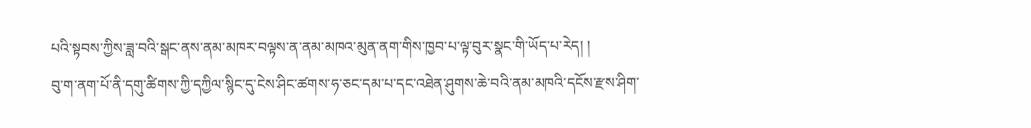པའི་སྟབས་ཀྱིས་ཟླ་བའི་སྒང་ནས་ནམ་མཁར་བལྟས་ན་ནམ་མཁའ་མུན་ནག་གིས་ཁྱབ་པ་ལྟ་བུར་སྣང་གི་ཡོད་པ་རེད། །
བུ་ག་ནག་པོ་ནི་དགུ་ཚིགས་ཀྱི་དཀྱིལ་སྙིང་དུ་ངེས་ཤིང་ཚགས་ཧ་ཅང་དམ་པ་དང་འཐེན་ཤུགས་ཆེ་བའི་ནམ་མཁའི་དངོས་རྫས་ཤིག་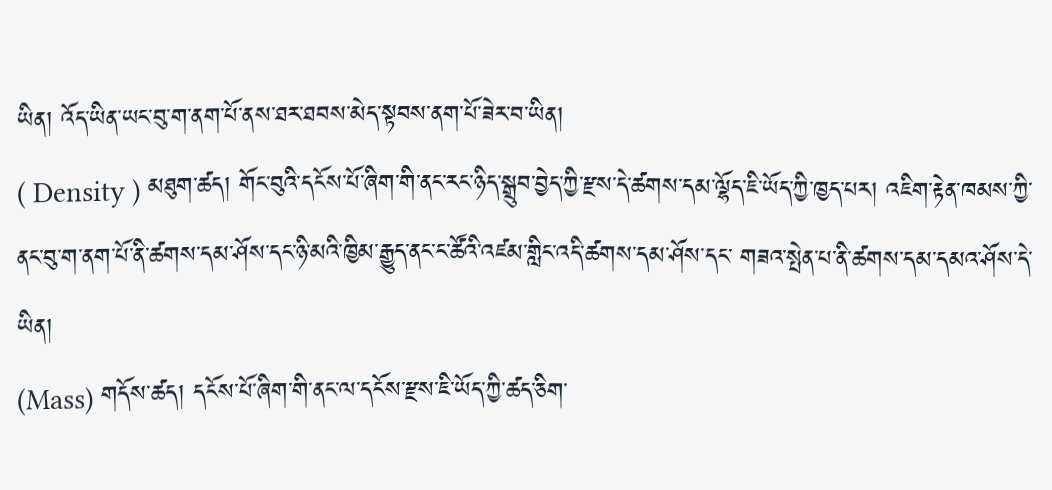ཡིན། འོད་ཡིན་ཡང་བུ་ག་ནག་པོ་ནས་ཐར་ཐབས་མེད་སྟབས་ནག་པོ་ཟེར་བ་ཡིན།
( Density ) མཐུག་ཚད། གོང་བུའི་དངོས་པོ་ཞིག་གི་ནང་རང་ཉིད་སྒྲུབ་བྱེད་ཀྱི་རྫས་དེ་ཚགས་དམ་ལྷོད་ཇི་ཡོད་ཀྱི་ཁྱད་པར། འཇིག་རྟེན་ཁམས་ཀྱི་ནང་བུ་ག་ནག་པོ་ནི་ཚགས་དམ་ཤོས་དང་ཉི་མའི་ཁྱིམ་རྒྱུད་ནང་ང་ཚོའི་འཛམ་གླིང་འདི་ཚགས་དམ་ཤོས་དང་ གཟའ་སྤེན་པ་ནི་ཚགས་དམ་དམའ་ཤོས་དེ་ཡིན།
(Mass) གདོས་ཚད། དངོས་པོ་ཞིག་གི་ནང་ལ་དངོས་རྫས་ཇི་ཡོད་ཀྱི་ཚད་ཅིག་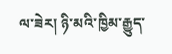ལ་ཟེར། ཉི་མའི་ཁྱིམ་རྒྱུད་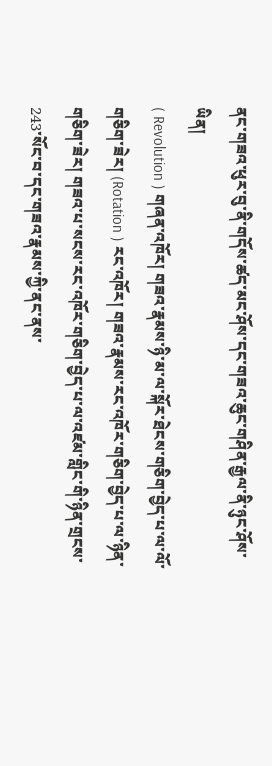ནང་གཟའ་ཕུར་བུ་ནི་གདོས་ཚད་མང་ཤོས་དང་གཟའ་ཆུང་གཤིན་རྒྱལ་ནི་ཉུང་ཤོས་ཡིན།
( Revolution ) གཞན་འཁོར། གཟའ་རྣམས་ཉི་མ་ལ་སྐོར་ཐེངས་གཅིག་བྱེད་པ་ལ་ལོ་གཅིག་ཟེར། (Rotation ) རང་འཁོར། གཟའ་རྣམས་རང་འཁོར་གཅིག་བྱེད་པ་ལ་ཉིན་གཅིག་ཟེར། གཟའ་པ་སངས་རང་འཁོར་གཅིག་བྱེད་པ་ལ་འཛམ་གླིང་གི་ཉིན་གྲངས་243་སོང་བ་དང་གཟའ་རྣམས་ཀྱི་ནང་ནས་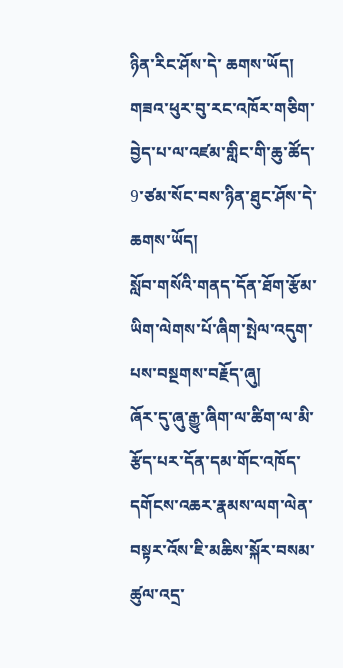ཉིན་རིང་ཤོས་དེ་ ཆགས་ཡོད། གཟའ་ཕུར་བུ་རང་འཁོར་གཅིག་བྱེད་པ་ལ་འཛམ་གླིང་གི་ཆུ་ཚོད་9་ཙམ་སོང་བས་ཉིན་ཐུང་ཤོས་དེ་ཆགས་ཡོད།
སློབ་གསོའི་གནད་དོན་ཐོག་རྩོམ་ཡིག་ལེགས་པོ་ཞིག་སྤེལ་འདུག་པས་བསྔགས་བརྗོད་ཞུ།
ཞོར་དུ་ཞུ་རྒྱུ་ཞིག་ལ་ཚིག་ལ་མི་རྩོད་པར་དོན་དམ་གོང་འཁོད་དགོངས་འཆར་རྣམས་ལག་ལེན་བསྟར་འོས་ཇི་མཆིས་སྐོར་བསམ་ཚུལ་འདྲ་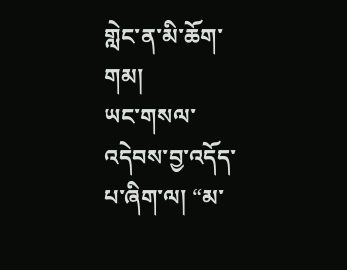གླེང་ན་མི་ཆོག་གམ།
ཡང་གསལ་འདེབས་བྱ་འདོད་པ་ཞིག་ལ། “མ་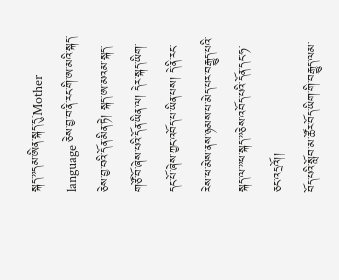སྐད་”དམ་ཨིན་སྐད་དུ་Mother language ཅེས་བྱ་བ་ནི་རང་གི་ཨ་མའི་སྐད་ཅེས་བྱ་བའི་དོན་མིན་ཏེ། སྐད་ཨ་མའམ་སྐད་གཙོ་བོ་ཞེས་པའི་དོན་ཡིན་ལ། དེར་སྐད་ཡིག་དང་པོ་ཞེས་ཀྱང་འབོད་པ་ཡིན་པས། དེ་ནི་རང་རེས་ཕ་མེས་ནས་ཉམས་པ་མེད་པར་བརྒྱུད་པའི་སྐད་ལ་”ཕ་སྐད་”ཅེས་འབོད་པའི་དོན་དང་ཧ་ཅང་འདྲའོ།།
བོད་པའི་སློབ་མ་ཚོར་བོད་ཡིག་གི་བརྒྱུད་ལམ་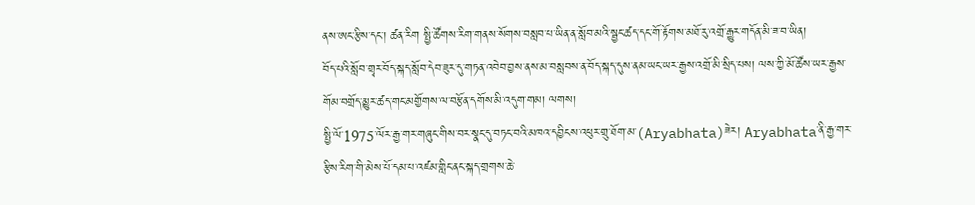ནས་ཨང་རྩིས་དང་། ཚན་རིག སྤྱི་ཚོགས་རིག་གནས་སོགས་བསླབ་པ་ཡིན་ན་སློབ་མའི་སྦྱང་ཚད་དང་གོ་རྟོགས་མཐོ་རུ་འགྲོ་རྒྱུར་གདོན་མི་ཟ་བ་ཡིན།
བོད་པའི་སློབ་གྲྭར་བོད་སྐད་སློབ་དེབ་ཟུར་དུ་གཏན་འབེབ་བྱས་ནས་མ་བསླབས་ན་བོད་སྐད་དུས་ནམ་ཡང་ཡར་རྒྱས་འགྲོ་མི་སྲིད་པས། ལས་ཀྱི་མོ་ཚོས་ཡར་རྒྱས་གོམ་བགྲོད་མྱུར་ཚད་གང་མགྱོགས་ལ་བརྩོན་དགོས་མི་འདུག་གམ། ལགས།
སྤྱི་ལོ་1975་ལོར་རྒྱ་གར་གཞུང་གིས་བར་སྣང་དུ་བཏང་བའི་མཁའ་དབྱིངས་འཕུར་གྲུ་ཐོག་མ་(Aryabhata)ཟེར། Aryabhata་ནི་རྒྱ་གར་རྩིས་རིག་གི་མེས་པོ་དམ་པ་འཛམ་གླིང་ནང་སྐད་གྲགས་ཆེ་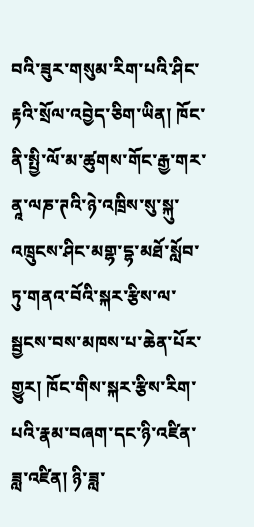བའི་ཟུར་གསུམ་རིག་པའི་ཤིང་རྟའི་སྲོལ་འབྱེད་ཅིག་ཡིན། ཁོང་ནི་སྤྱི་ལོ་མ་ཚུགས་གོང་རྒྱ་གར་ནཱ་ལཎ་ཊའི་ཉེ་འཁྲིས་སུ་སྐུ་འཁྲུངས་ཤིང་མགྷ་དྷ་མཐོ་སློབ་ཏུ་གནའ་བོའི་སྐར་རྩིས་ལ་སྦྱངས་བས་མཁས་པ་ཆེན་པོར་གྱུར། ཁོང་གིས་སྐར་རྩིས་རིག་པའི་རྣམ་བཞག་དང་ཉི་འཛིན་ཟླ་འཛིན། ཉི་ཟླ་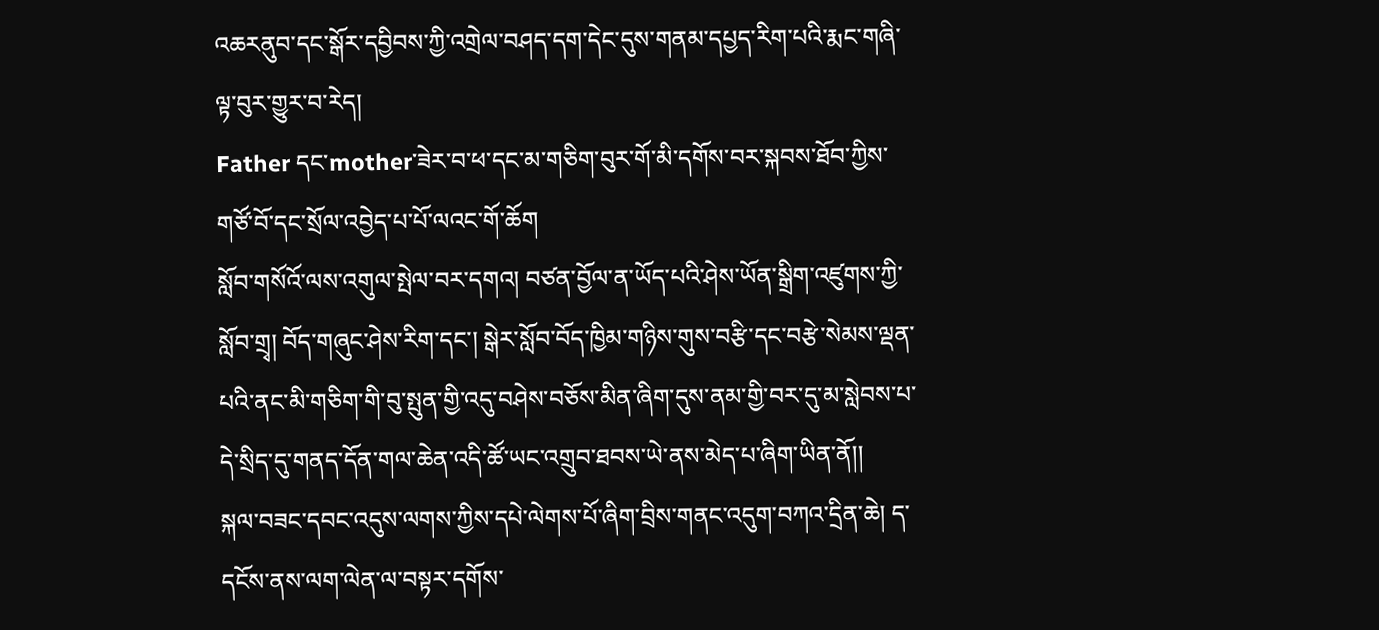འཆརནུབ་དང་སྒོར་དབྱིབས་ཀྱི་འགྲེལ་བཤད་དག་དེང་དུས་གནམ་དཔྱད་རིག་པའི་རྨང་གཞི་ལྟ་བུར་གྱུར་བ་རེད།
Father དང་mother་ཟེར་བ་ཕ་དང་མ་གཅིག་བུར་གོ་མི་དགོས་བར་སྐབས་ཐོབ་ཀྱིས་གཙོ་བོ་དང་སྲོལ་འབྱེད་པ་པོ་ལའང་གོ་ཆོག
སློབ་གསོའོ་ལས་འགུལ་སྤེལ་བར་དགའ། བཙན་བྱོལ་ན་ཡོད་པའི་ཤེས་ཡོན་སྒྲིག་འཛུགས་ཀྱི་སློབ་གྲྭ། བོད་གཞུང་ཤེས་རིག་དང་། སྒེར་སློབ་བོད་ཁྱིམ་གཉིས་གུས་བརྩི་དང་བརྩེ་སེམས་ལྡན་པའི་ནང་མི་གཅིག་གི་བུ་སྤུན་གྱི་འདུ་བཤེས་བཅོས་མིན་ཞིག་དུས་ནམ་གྱི་བར་དུ་མ་སླེབས་པ་དེ་སྲིད་དུ་གནད་དོན་གལ་ཆེན་འདི་ཚོ་ཡང་འགྲུབ་ཐབས་ཡེ་ནས་མེད་པ་ཞིག་ཡིན་ནོ།།
སྐལ་བཟང་དབང་འདུས་ལགས་ཀྱིས་དཔེ་ལེགས་པོ་ཞིག་བྲིས་གནང་འདུག་བཀའ་དྲིན་ཆེ། ད་དངོས་ནས་ལག་ལེན་ལ་བསྟར་དགོས་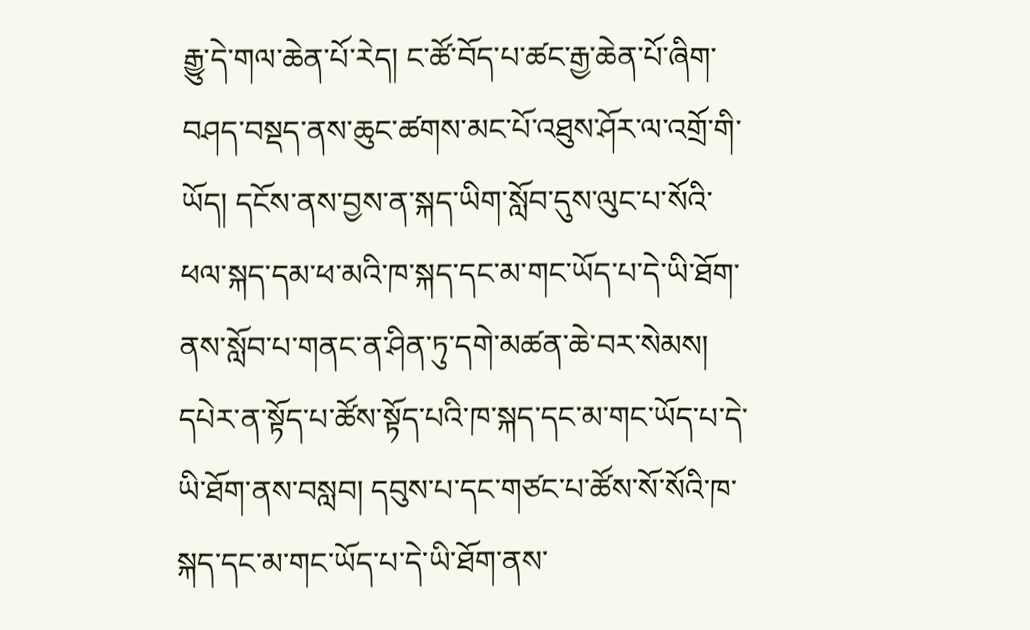རྒྱུ་དེ་གལ་ཆེན་པོ་རེད། ང་ཚོ་བོད་པ་ཚང་རྒྱ་ཆེན་པོ་ཞིག་བཤད་བསྡད་ནས་ཆུང་ཚགས་མང་པོ་འཐུས་ཤོར་ལ་འགྲོ་གི་ཡོད། དངོས་ནས་བྱས་ན་སྐད་ཡིག་སློབ་དུས་ལུང་པ་སོའི་ཕལ་སྐད་དམ་ཕ་མའི་ཁ་སྐད་དང་མ་གང་ཡོད་པ་དེ་ཡི་ཐོག་ནས་སློབ་པ་གནང་ན་ཤིན་ཏུ་དགེ་མཚན་ཆེ་བར་སེམས། དཔེར་ན་སྟོད་པ་ཚོས་སྟོད་པའི་ཁ་སྐད་དང་མ་གང་ཡོད་པ་དེ་ཡི་ཐོག་ནས་བསླབ། དབུས་པ་དང་གཙང་པ་ཚོས་སོ་སོའི་ཁ་སྐད་དང་མ་གང་ཡོད་པ་དེ་ཡི་ཐོག་ནས་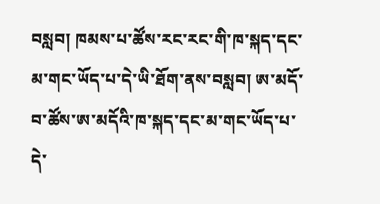བསླབ། ཁམས་པ་ཚོས་རང་རང་གི་ཁ་སྐད་དང་མ་གང་ཡོད་པ་དེ་ཡི་ཐོག་ནས་བསླབ། ཨ་མདོ་བ་ཚོས་ཨ་མདོའི་ཁ་སྐད་དང་མ་གང་ཡོད་པ་དེ་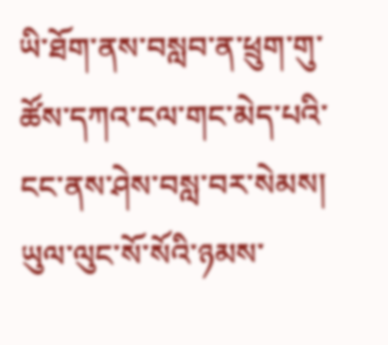ཡི་ཐོག་ནས་བསླབ་ན་ཕྲུག་གུ་ཚོས་དཀའ་ངལ་གང་མེད་པའི་ངང་ནས་ཤེས་བསླ་བར་སེམས། ཡུལ་ལུང་སོ་སོའི་ཉམས་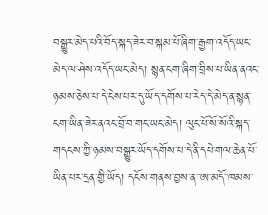བསྒྱུར་མེད་པའི་བོད་སྐད་ཟེར་བ་སྐམ་པོ་ཞིག་རྒྱག་འདོད་ཡང་མེད་ལ་ཤེས་འདོད་ཡང་མེད། སྙན་ངག་ཞིག་བྲིས་པ་ཡིན་ནའང་ཉམས་ཅེས་པ་དེ་ངེས་པར་དུ་ཡོད་དགོས་པ་རེད་དེ་མེད་ན་སྙན་ངག་ཡིན་ཟེར་ནའང་བྲོ་བ་གང་ཡང་མེད། ལུང་པོ་སོ་སོའི་སྐད་གདངས་ཀྱི་ཉམས་བསྒྱུར་ཡོད་དགོས་པ་དེ་ནི་དཔེ་གལ་ཆེན་པོ་ཡིན་པར་དྲན་གྱི་ཡོད། དངོས་གནས་བྱས་ན་་ཨ་མདོ་་ཁམས་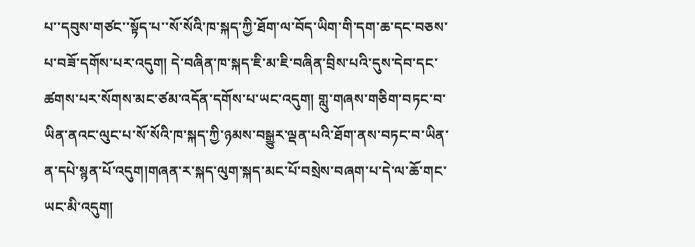པ་་དབུས་གཙང་་སྟོད་པ་་སོ་སོའི་ཁ་སྐད་ཀྱི་ཐོག་ལ་བོད་ཡིག་གི་དག་ཆ་དང་བཅས་པ་བཟོ་དགོས་པར་འདུག། དེ་བཞིན་ཁ་སྐད་ཇི་མ་ཇི་བཞིན་བྲིས་པའི་དུས་དེབ་དང་ཚགས་པར་སོགས་མང་ཙམ་འདོན་དགོས་པ་ཡང་འདུག། གླུ་གཞས་གཅིག་བཏང་བ་ཡིན་ནའང་ལུང་པ་སོ་སོའི་ཁ་སྐད་ཀྱི་ཉམས་བསྒྱུར་ལྡན་པའི་ཐོག་ནས་བཏང་བ་ཡིན་ན་དཔེ་སྙན་པོ་འདུག།གཞན་ར་སྐད་ལུག་སྐད་མང་པོ་བསྲེས་བཞག་པ་དེ་ལ་ཆོ་གང་ཡང་མི་འདུག།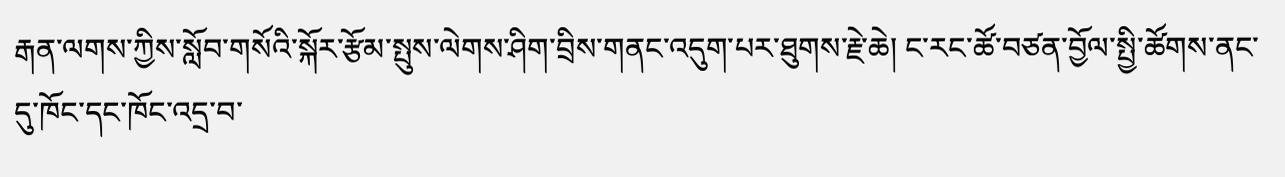རྒན་ལགས་ཀྱིས་སློབ་གསོའི་སྐོར་རྩོམ་སྤུས་ལེགས་ཤིག་བྲིས་གནང་འདུག་པར་ཐུགས་རྗེ་ཆེ། ང་རང་ཚོ་བཙན་བྱོལ་སྤྱི་ཚོགས་ནང་དུ་ཁོང་དང་ཁོང་འདྲ་བ་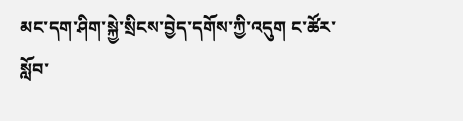མང་དག་ཤིག་སྐྱེ་སྲིངས་བྱེད་དགོས་ཀྱི་འདུག ང་ཚོར་སློབ་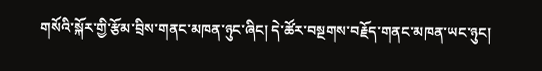གསོའི་སྐོར་གྱི་རྩོམ་བྲིས་གནང་མཁན་ཉུང་ཞིང། དེ་ཚོར་བསྔགས་བརྗོད་གནང་མཁན་ཡང་ཉུང།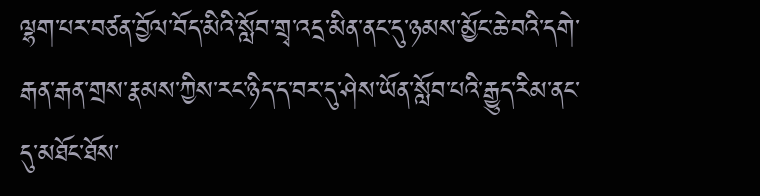ལྷག་པར་བཙན་བྱོལ་བོད་མིའི་སློབ་གྲྭ་འདྲ་མིན་ནང་དུ་ཉམས་མྱོང་ཆེ་བའི་དགེ་རྒན་རྒན་གྲས་རྣམས་ཀྱིས་རང་ཉིད་ད་བར་དུ་ཤེས་ཡོན་སློབ་པའི་རྒྱུད་རིམ་ནང་དུ་མཐོང་ཐོས་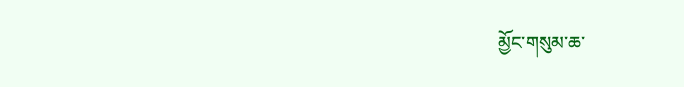མྱོང་གསུམ་ཆ་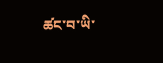ཚང་བ་ཡི་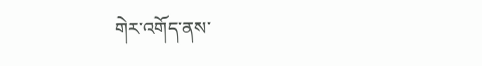གེར་འགོད་ནས་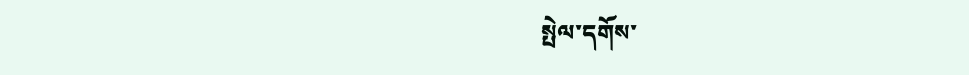སྤེལ་དགོས་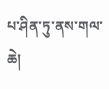པ་ཤིན་ཏུ་ནས་གལ་ཆེ།